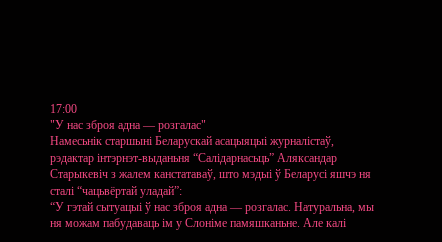17:00
"У нас зброя адна — розгалас"
Намесьнік старшыні Беларускай асацыяцыі журналістаў, рэдактар інтэрнэт-выданьня “Салідарнасьць” Аляксандар Старыкевіч з жалем канстатаваў, што мэдыі ў Беларусі яшчэ ня сталі “чацьвёртай уладай”:
“У гэтай сытуацыі ў нас зброя адна — розгалас. Натуральна, мы ня можам пабудаваць ім у Слоніме памяшканьне. Але калі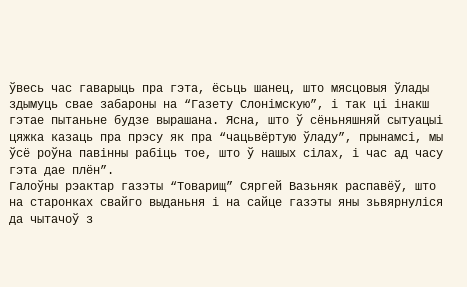ўвесь час гаварыць пра гэта, ёсьць шанец, што мясцовыя ўлады здымуць свае забароны на “Газету Слонімскую”, і так ці інакш гэтае пытаньне будзе вырашана. Ясна, што ў сёньняшняй сытуацыі цяжка казаць пра прэсу як пра “чацьвёртую ўладу”, прынамсі, мы ўсё роўна павінны рабіць тое, што ў нашых сілах, і час ад часу гэта дае плён”.
Галоўны рэактар газэты “Товарищ” Сяргей Вазьняк распавёў, што на старонках свайго выданьня і на сайце газэты яны зьвярнуліся да чытачоў з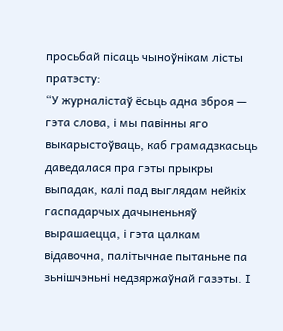просьбай пісаць чыноўнікам лісты пратэсту:
“У журналістаў ёсьць адна зброя — гэта слова, і мы павінны яго выкарыстоўваць, каб грамадзкасьць даведалася пра гэты прыкры выпадак, калі пад выглядам нейкіх гаспадарчых дачыненьняў вырашаецца, і гэта цалкам відавочна, палітычнае пытаньне па зьнішчэньні недзяржаўнай газэты. І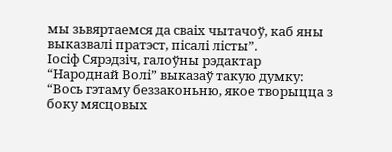мы зьвяртаемся да сваіх чытачоў, каб яны выказвалі пратэст, пісалі лісты”.
Іосіф Сярэдзіч, галоўны рэдактар “Народнай Волі” выказаў такую думку:
“Вось гэтаму беззаконьню, якое творыцца з боку мясцовых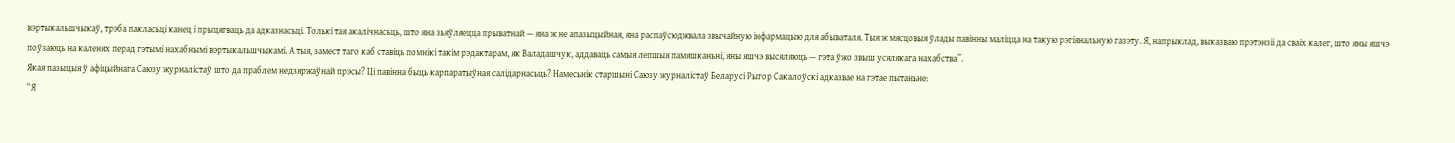вэртыкальшчыкаў, трэба пакласьці канец і прыцягваць да адказнасьці. Толькі тая акалічнасьць, што яна зьяўляецца прыватнай — яна ж не апазыцыйная, яна распаўсюджвала звычайную інфармацыю для абываталя. Тыя ж мясцовыя ўлады павінны маліцца на такую рэгіянальную газэту. Я, напрыклад, выказваю прэтэнзіі да сваіх калег, што яны яшчэ поўзаюць на каленях перад гэтымі нахабнымі вэртыкальшчыкамі. А тыя, замест таго каб ставіць помнікі такім рэдактарам, як Валадашчук, аддаваць самыя лепшыя памяшканьні, яны яшчэ высяляюць — гэта ўжо звыш усялякага нахабства”.
Якая пазыцыя ў афіцыйнага Саюзу журналістаў што да праблем недзяржаўнай прэсы? Ці павінна быць карпаратыўная салідарнасьць? Намесьнік старшыні Саюзу журналістаў Беларусі Рыгор Сакалоўскі адказвае на гэтае пытаньне:
“Я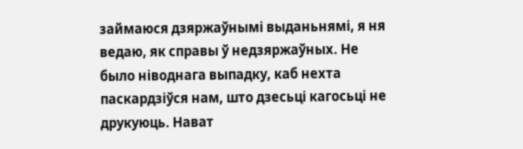займаюся дзяржаўнымі выданьнямі, я ня ведаю, як справы ў недзяржаўных. Не было ніводнага выпадку, каб нехта паскардзіўся нам, што дзесьці кагосьці не друкуюць. Нават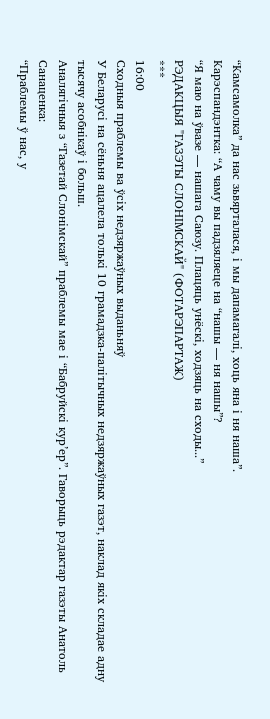“Камсамолка” да нас зьвярталася, і мы дапамагалі, хоць яна і ня наша”.
Карэспандэнтка: “А чаму вы падзяляеце на “нашы — ня нашы”?
“Я маю на ўвазе — нашага Саюзу. Плацяць унёскі, ходзяць на сходы...”
РЭДАКЦЫЯ "ГАЗЭТЫ СЛОНІМСКАЙ" (ФОТАРЭПАРТАЖ)
***
16:00
Сходныя праблемы ва ўсіх недзяржаўных выданьняў
У Беларусі на сёньня ацалела толькі 10 грамадзка-палітычных недзяржаўных газэт, наклад якіх складае адну тысячу асобнікаў і больш.
Аналягічныя з “Газетай Слонімскай” праблемы мае і “Бабруйскі кур’ер”. Гаворыць рэдактар газэты Анатоль Санаценка:
“Праблемы ў нас, у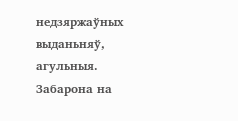недзяржаўных выданьняў, агульныя. Забарона на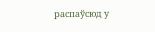распаўсюд у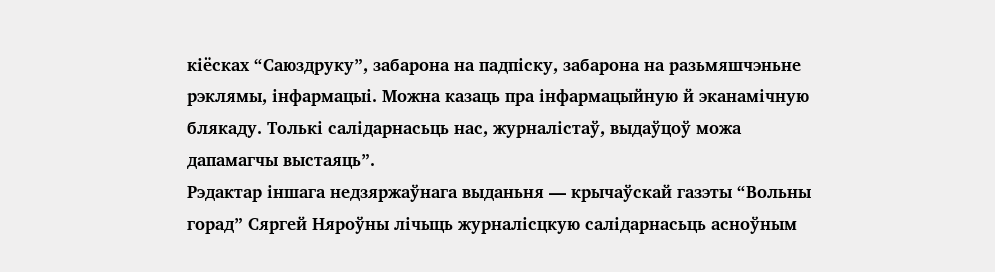кіёсках “Саюздруку”, забарона на падпіску, забарона на разьмяшчэньне рэклямы, інфармацыі. Можна казаць пра інфармацыйную й эканамічную блякаду. Толькі салідарнасьць нас, журналістаў, выдаўцоў можа дапамагчы выстаяць”.
Рэдактар іншага недзяржаўнага выданьня — крычаўскай газэты “Вольны горад” Сяргей Няроўны лічыць журналісцкую салідарнасьць асноўным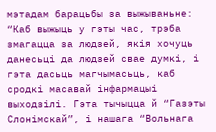мэтадам барацьбы за выжываньне:
“Каб выжыць у гэты час, трэба змагацца за людзей, якія хочуць данесьці да людзей свае думкі, і гэта дасьць магчымасьць, каб сродкі масавай інфармацыі выходзілі. Гэта тычыцца й “Газэты Слонімскай”, і нашага “Вольнага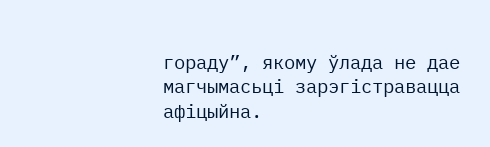гораду”, якому ўлада не дае магчымасьці зарэгістравацца афіцыйна.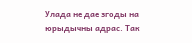Улада не дае згоды на юрыдычны адрас. Так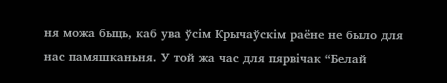ня можа быць, каб ува ўсім Крычаўскім раёне не было для нас памяшканьня. У той жа час для пярвічак “Белай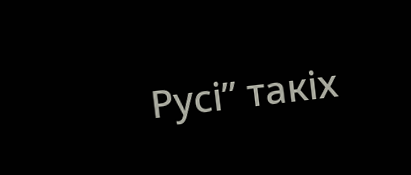Русі” такіх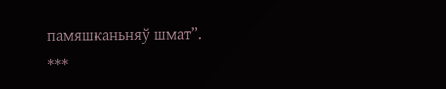памяшканьняў шмат”.
***